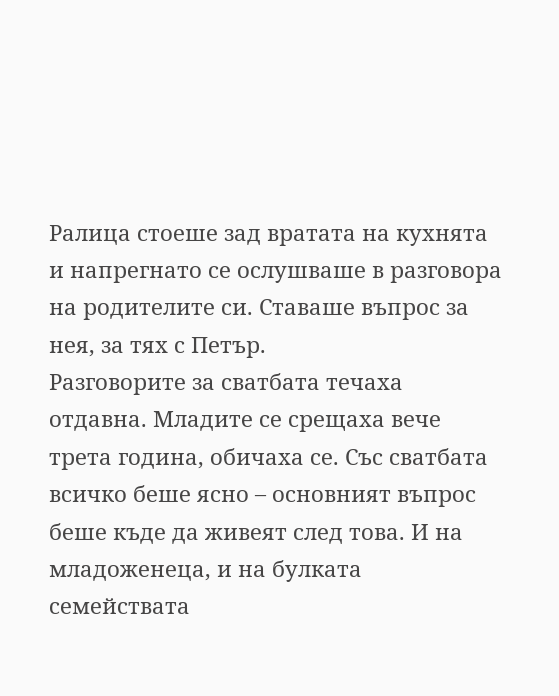Ралица стоеше зад вратата на кухнята и напрегнато се ослушваше в разговора на родителите си. Ставаше въпрос за нея, за тях с Петър.
Разговорите за сватбата течаха отдавна. Младите се срещаха вече трета година, обичаха се. Със сватбата всичко беше ясно – основният въпрос беше къде да живеят след това. И на младоженеца, и на булката семействата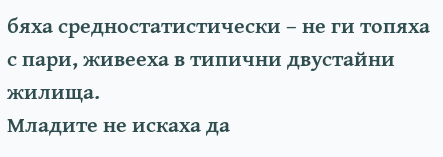бяха средностатистически – не ги топяха с пари, живееха в типични двустайни жилища.
Младите не искаха да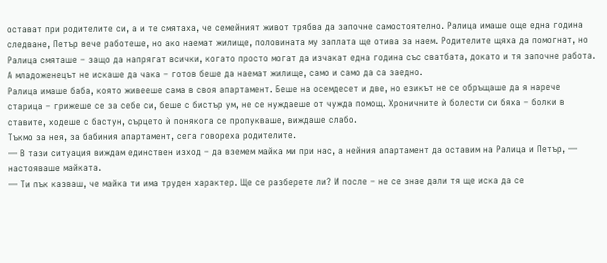остават при родителите си, а и те смятаха, че семейният живот трябва да започне самостоятелно. Ралица имаше още една година следване, Петър вече работеше, но ако наемат жилище, половината му заплата ще отива за наем. Родителите щяха да помогнат, но Ралица смяташе – защо да напрягат всички, когато просто могат да изчакат една година със сватбата, докато и тя започне работа. А младоженецът не искаше да чака – готов беше да наемат жилище, само и само да са заедно.
Ралица имаше баба, която живееше сама в своя апартамент. Беше на осемдесет и две, но езикът не се обръщаше да я нарече старица – грижеше се за себе си, беше с бистър ум, не се нуждаеше от чужда помощ. Хроничните ѝ болести си бяха – болки в ставите, ходеше с бастун, сърцето ѝ понякога се пропукваше, виждаше слабо.
Тъкмо за нея, за бабиния апартамент, сега говореха родителите.
— В тази ситуация виждам единствен изход – да вземем майка ми при нас, а нейния апартамент да оставим на Ралица и Петър, — настояваше майката.
— Ти пък казваш, че майка ти има труден характер. Ще се разберете ли? И после – не се знае дали тя ще иска да се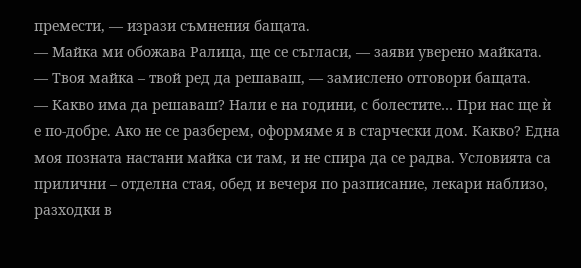премести, — изрази съмнения бащата.
— Майка ми обожава Ралица, ще се съгласи, — заяви уверено майката.
— Твоя майка – твой ред да решаваш, — замислено отговори бащата.
— Какво има да решаваш? Нали е на години, с болестите… При нас ще ѝ е по-добре. Ако не се разберем, оформяме я в старчески дом. Какво? Една моя позната настани майка си там, и не спира да се радва. Условията са прилични – отделна стая, обед и вечеря по разписание, лекари наблизо, разходки в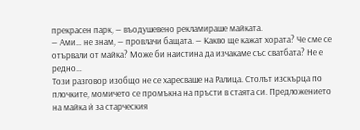прекрасен парк, — въодушевено рекламираше майката.
— Ами… не знам, — провлачи бащата. — Какво ще кажат хората? Че сме се отървали от майка? Може би наистина да изчакаме със сватбата? Не е редно…
Този разговор изобщо не се харесваше на Ралица. Столът изскърца по плочките, момичето се промъкна на пръсти в стаята си. Предложението на майка ѝ за старческия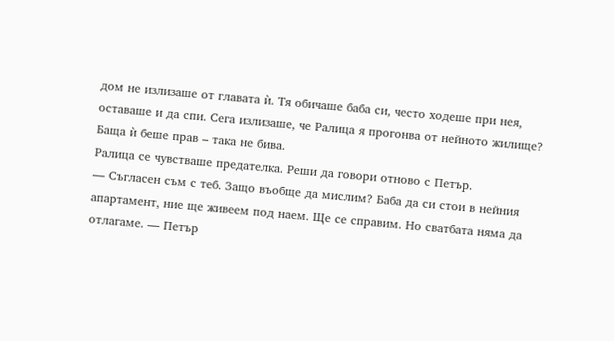дом не излизаше от главата ѝ. Тя обичаше баба си, често ходеше при нея, оставаше и да спи. Сега излизаше, че Ралица я прогонва от нейното жилище? Баща ѝ беше прав – така не бива.
Ралица се чувстваше предателка. Реши да говори отново с Петър.
— Съгласен съм с теб. Защо въобще да мислим? Баба да си стои в нейния апартамент, ние ще живеем под наем. Ще се справим. Но сватбата няма да отлагаме. — Петър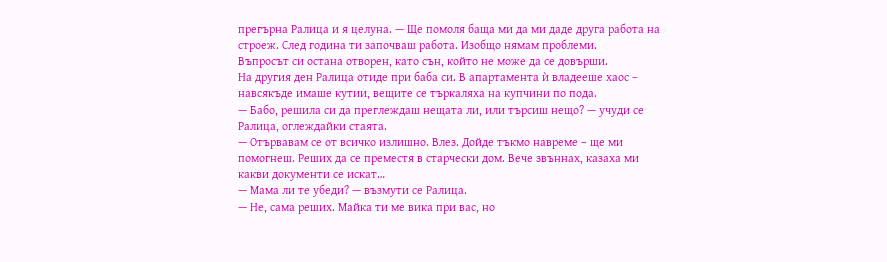прегърна Ралица и я целуна. — Ще помоля баща ми да ми даде друга работа на строеж. След година ти започваш работа. Изобщо нямам проблеми.
Въпросът си остана отворен, като сън, който не може да се довърши.
На другия ден Ралица отиде при баба си. В апартамента ѝ владееше хаос – навсякъде имаше кутии, вещите се търкаляха на купчини по пода.
— Бабо, решила си да преглеждаш нещата ли, или търсиш нещо? — учуди се Ралица, оглеждайки стаята.
— Отървавам се от всичко излишно. Влез. Дойде тъкмо навреме – ще ми помогнеш. Реших да се преместя в старчески дом. Вече звъннах, казаха ми какви документи се искат…
— Мама ли те убеди? — възмути се Ралица.
— Не, сама реших. Майка ти ме вика при вас, но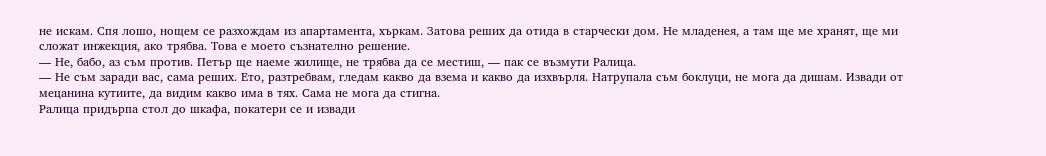не искам. Спя лошо, нощем се разхождам из апартамента, хъркам. Затова реших да отида в старчески дом. Не младенея, а там ще ме хранят, ще ми сложат инжекция, ако трябва. Това е моето съзнателно решение.
— Не, бабо, аз съм против. Петър ще наеме жилище, не трябва да се местиш, — пак се възмути Ралица.
— Не съм заради вас, сама реших. Ето, разтребвам, гледам какво да взема и какво да изхвърля. Натрупала съм боклуци, не мога да дишам. Извади от мецанина кутиите, да видим какво има в тях. Сама не мога да стигна.
Ралица придърпа стол до шкафа, покатери се и извади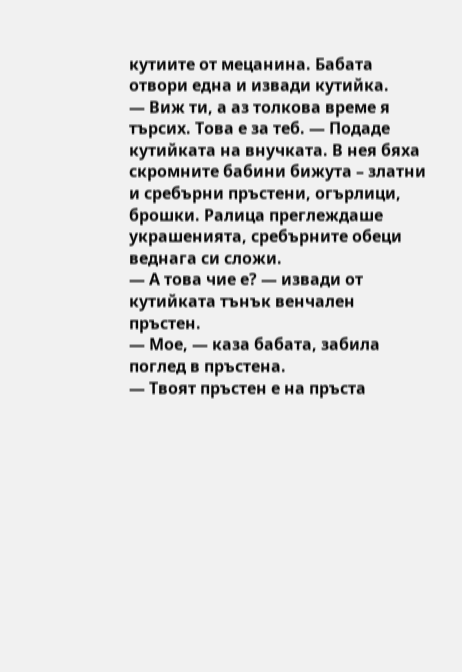кутиите от мецанина. Бабата отвори една и извади кутийка.
— Виж ти, а аз толкова време я търсих. Това е за теб. — Подаде кутийката на внучката. В нея бяха скромните бабини бижута – златни и сребърни пръстени, огърлици, брошки. Ралица преглеждаше украшенията, сребърните обеци веднага си сложи.
— А това чие е? — извади от кутийката тънък венчален пръстен.
— Мое, — каза бабата, забила поглед в пръстена.
— Твоят пръстен е на пръста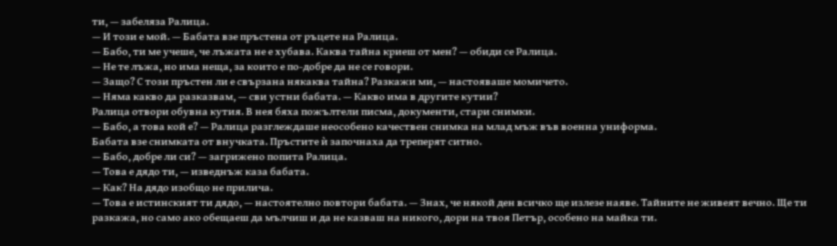ти, — забеляза Ралица.
— И този е мой. — Бабата взе пръстена от ръцете на Ралица.
— Бабо, ти ме учеше, че лъжата не е хубава. Каква тайна криеш от мен? — обиди се Ралица.
— Не те лъжа, но има неща, за които е по-добре да не се говори.
— Защо? С този пръстен ли е свързана някаква тайна? Разкажи ми, — настояваше момичето.
— Няма какво да разказвам, — сви устни бабата. — Какво има в другите кутии?
Ралица отвори обувна кутия. В нея бяха пожълтели писма, документи, стари снимки.
— Бабо, а това кой е? — Ралица разглеждаше неособено качествен снимка на млад мъж във военна униформа.
Бабата взе снимката от внучката. Пръстите ѝ започнаха да треперят ситно.
— Бабо, добре ли си? — загрижено попита Ралица.
— Това е дядо ти, — изведнъж каза бабата.
— Как? На дядо изобщо не прилича.
— Това е истинският ти дядо, — настоятелно повтори бабата. — Знах, че някой ден всичко ще излезе наяве. Тайните не живеят вечно. Ще ти разкажа, но само ако обещаеш да мълчиш и да не казваш на никого, дори на твоя Петър, особено на майка ти.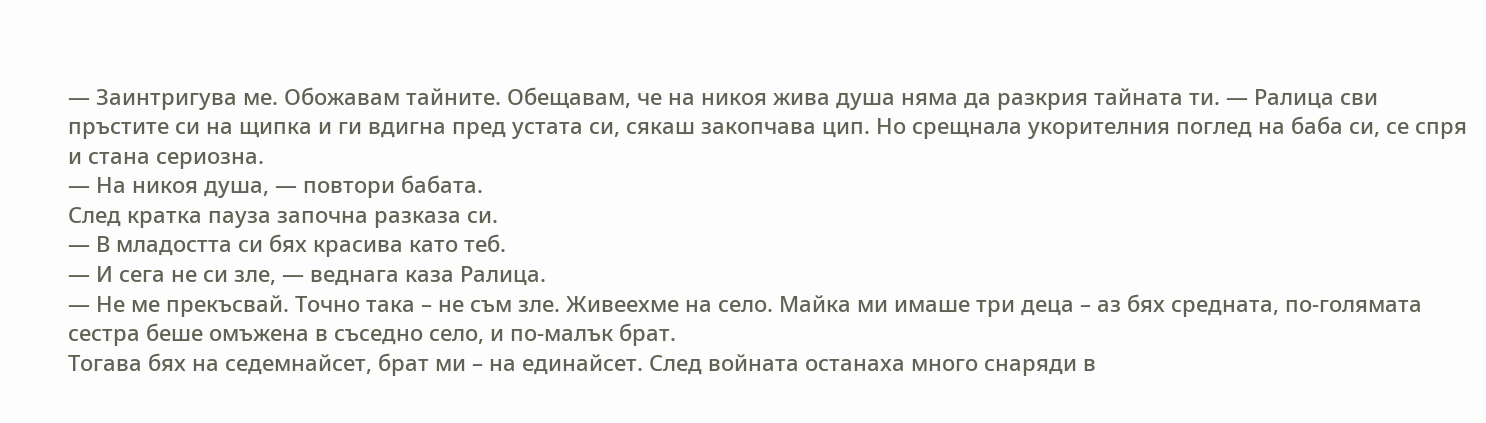— Заинтригува ме. Обожавам тайните. Обещавам, че на никоя жива душа няма да разкрия тайната ти. — Ралица сви пръстите си на щипка и ги вдигна пред устата си, сякаш закопчава цип. Но срещнала укорителния поглед на баба си, се спря и стана сериозна.
— На никоя душа, — повтори бабата.
След кратка пауза започна разказа си.
— В младостта си бях красива като теб.
— И сега не си зле, — веднага каза Ралица.
— Не ме прекъсвай. Точно така – не съм зле. Живеехме на село. Майка ми имаше три деца – аз бях средната, по-голямата сестра беше омъжена в съседно село, и по-малък брат.
Тогава бях на седемнайсет, брат ми – на единайсет. След войната останаха много снаряди в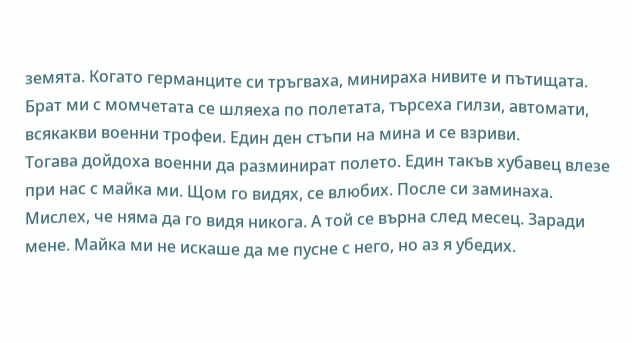земята. Когато германците си тръгваха, минираха нивите и пътищата. Брат ми с момчетата се шляеха по полетата, търсеха гилзи, автомати, всякакви военни трофеи. Един ден стъпи на мина и се взриви.
Тогава дойдоха военни да разминират полето. Един такъв хубавец влезе при нас с майка ми. Щом го видях, се влюбих. После си заминаха. Мислех, че няма да го видя никога. А той се върна след месец. Заради мене. Майка ми не искаше да ме пусне с него, но аз я убедих.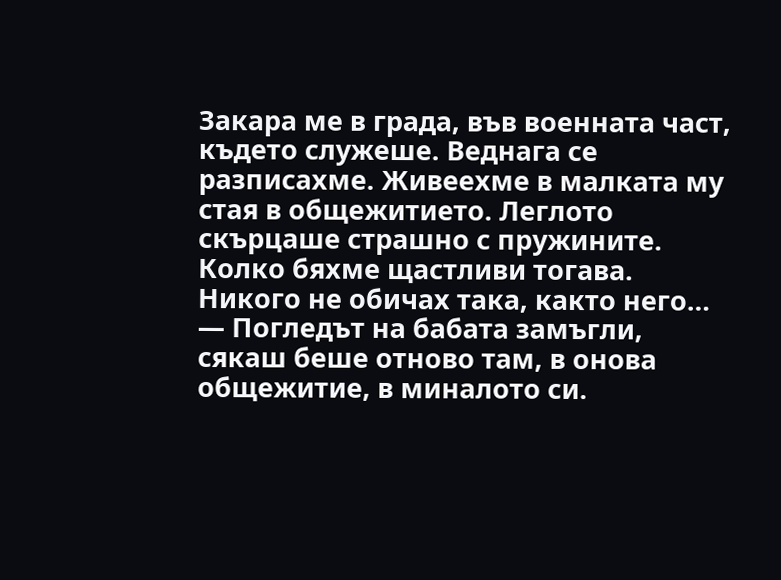Закара ме в града, във военната част, където служеше. Веднага се разписахме. Живеехме в малката му стая в общежитието. Леглото скърцаше страшно с пружините. Колко бяхме щастливи тогава. Никого не обичах така, както него… — Погледът на бабата замъгли, сякаш беше отново там, в онова общежитие, в миналото си.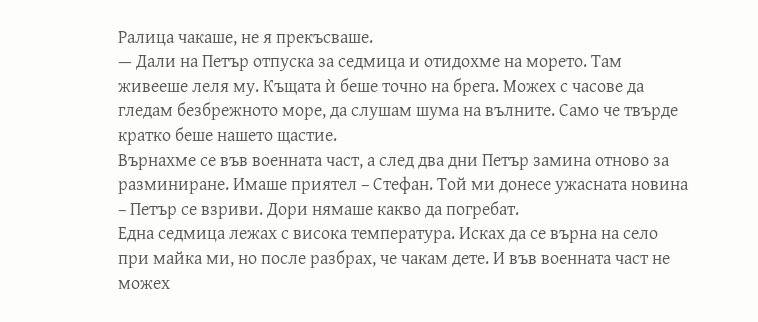Ралица чакаше, не я прекъсваше.
— Дали на Петър отпуска за седмица и отидохме на морето. Там живееше леля му. Къщата ѝ беше точно на брега. Можех с часове да гледам безбрежното море, да слушам шума на вълните. Само че твърде кратко беше нашето щастие.
Върнахме се във военната част, а след два дни Петър замина отново за разминиране. Имаше приятел – Стефан. Той ми донесе ужасната новина – Петър се взриви. Дори нямаше какво да погребат.
Една седмица лежах с висока температура. Исках да се върна на село при майка ми, но после разбрах, че чакам дете. И във военната част не можех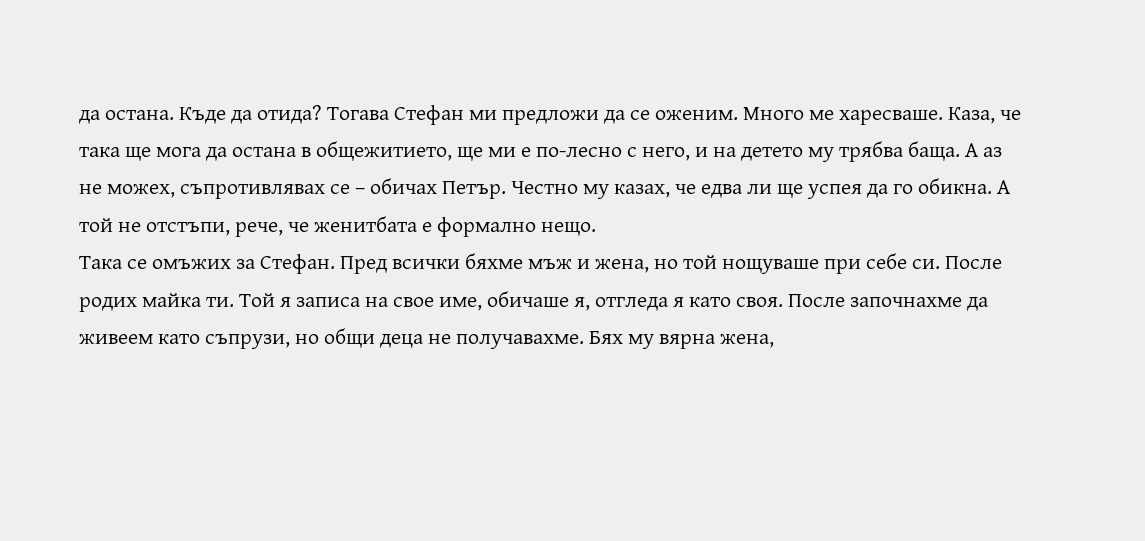да остана. Къде да отида? Тогава Стефан ми предложи да се оженим. Много ме харесваше. Каза, че така ще мога да остана в общежитието, ще ми е по-лесно с него, и на детето му трябва баща. А аз не можех, съпротивлявах се – обичах Петър. Честно му казах, че едва ли ще успея да го обикна. А той не отстъпи, рече, че женитбата е формално нещо.
Така се омъжих за Стефан. Пред всички бяхме мъж и жена, но той нощуваше при себе си. После родих майка ти. Той я записа на свое име, обичаше я, отгледа я като своя. После започнахме да живеем като съпрузи, но общи деца не получавахме. Бях му вярна жена,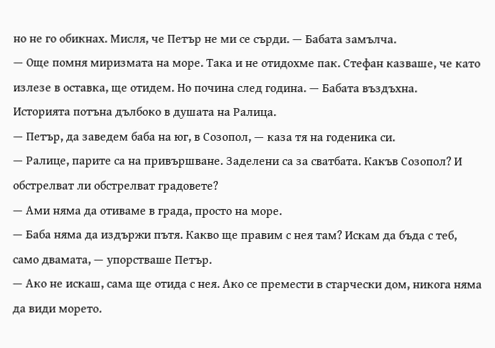но не го обикнах. Мисля, че Петър не ми се сърди. — Бабата замълча.
— Още помня миризмата на море. Така и не отидохме пак. Стефан казваше, че като излезе в оставка, ще отидем. Но почина след година. — Бабата въздъхна.
Историята потъна дълбоко в душата на Ралица.
— Петър, да заведем баба на юг, в Созопол, — каза тя на годеника си.
— Ралице, парите са на привършване. Заделени са за сватбата. Какъв Созопол? И обстрелват ли обстрелват градовете?
— Ами няма да отиваме в града, просто на море.
— Баба няма да издържи пътя. Какво ще правим с нея там? Искам да бъда с теб, само двамата, — упорстваше Петър.
— Ако не искаш, сама ще отида с нея. Ако се премести в старчески дом, никога няма да види морето.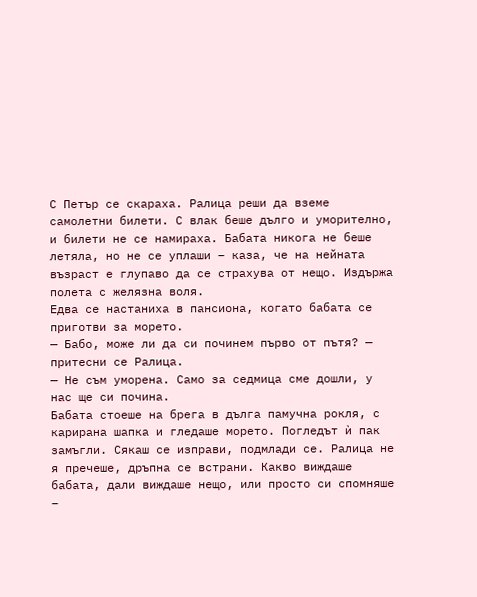С Петър се скараха. Ралица реши да вземе самолетни билети. С влак беше дълго и уморително, и билети не се намираха. Бабата никога не беше летяла, но не се уплаши – каза, че на нейната възраст е глупаво да се страхува от нещо. Издържа полета с желязна воля.
Едва се настаниха в пансиона, когато бабата се приготви за морето.
— Бабо, може ли да си починем първо от пътя? — притесни се Ралица.
— Не съм уморена. Само за седмица сме дошли, у нас ще си почина.
Бабата стоеше на брега в дълга памучна рокля, с карирана шапка и гледаше морето. Погледът ѝ пак замъгли. Сякаш се изправи, подмлади се. Ралица не я пречеше, дръпна се встрани. Какво виждаше бабата, дали виждаше нещо, или просто си спомняше –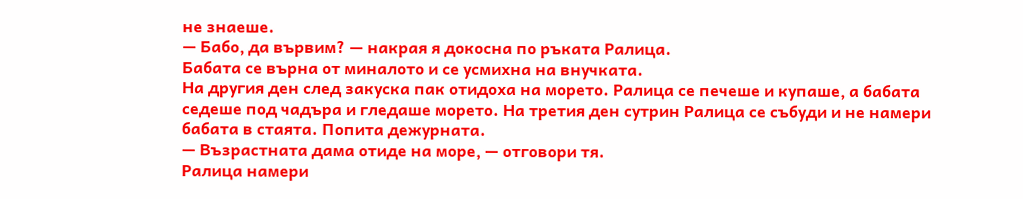не знаеше.
— Бабо, да вървим? — накрая я докосна по ръката Ралица.
Бабата се върна от миналото и се усмихна на внучката.
На другия ден след закуска пак отидоха на морето. Ралица се печеше и купаше, а бабата седеше под чадъра и гледаше морето. На третия ден сутрин Ралица се събуди и не намери бабата в стаята. Попита дежурната.
— Възрастната дама отиде на море, — отговори тя.
Ралица намери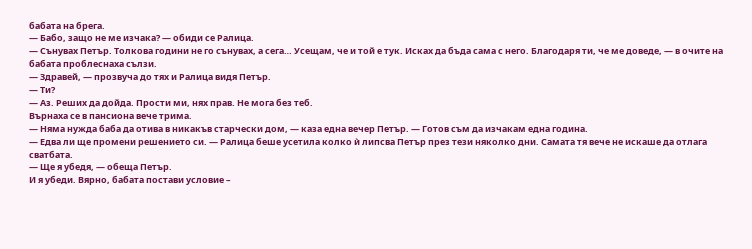бабата на брега.
— Бабо, защо не ме изчака? — обиди се Ралица.
— Сънувах Петър. Толкова години не го сънувах, а сега… Усещам, че и той е тук. Исках да бъда сама с него. Благодаря ти, че ме доведе, — в очите на бабата проблеснаха сълзи.
— Здравей, — прозвуча до тях и Ралица видя Петър.
— Ти?
— Аз. Реших да дойда. Прости ми, нях прав. Не мога без теб.
Върнаха се в пансиона вече трима.
— Няма нужда баба да отива в никакъв старчески дом, — каза една вечер Петър. — Готов съм да изчакам една година.
— Едва ли ще промени решението си. — Ралица беше усетила колко ѝ липсва Петър през тези няколко дни. Самата тя вече не искаше да отлага сватбата.
— Ще я убедя, — обеща Петър.
И я убеди. Вярно, бабата постави условие –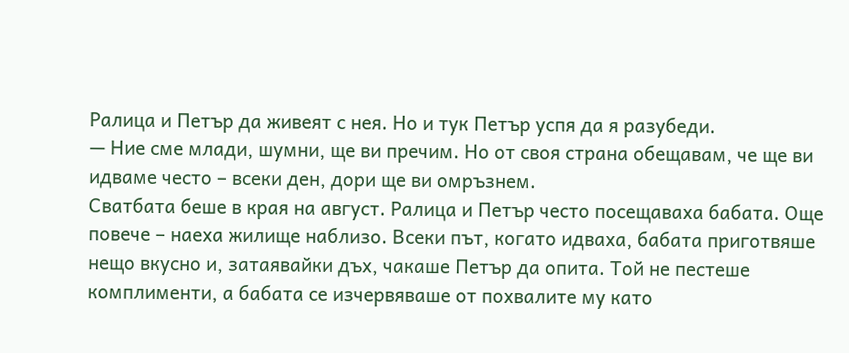Ралица и Петър да живеят с нея. Но и тук Петър успя да я разубеди.
— Ние сме млади, шумни, ще ви пречим. Но от своя страна обещавам, че ще ви идваме често – всеки ден, дори ще ви омръзнем.
Сватбата беше в края на август. Ралица и Петър често посещаваха бабата. Още повече – наеха жилище наблизо. Всеки път, когато идваха, бабата приготвяше нещо вкусно и, затаявайки дъх, чакаше Петър да опита. Той не пестеше комплименти, а бабата се изчервяваше от похвалите му като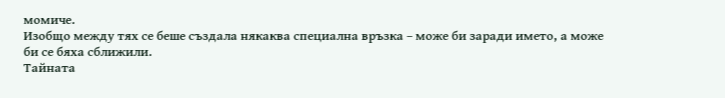момиче.
Изобщо между тях се беше създала някаква специална връзка – може би заради името, а може би се бяха сближили.
Тайната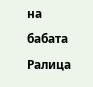на бабата Ралица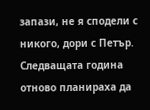запази, не я сподели с никого, дори с Петър.
Следващата година отново планираха да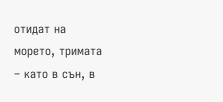отидат на морето, тримата – като в сън, в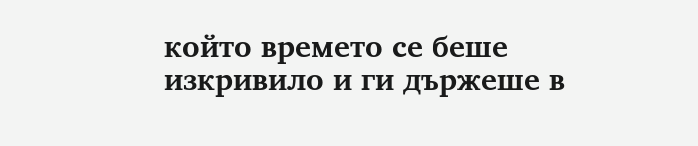който времето се беше изкривило и ги държеше в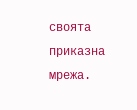своята приказна мрежа.